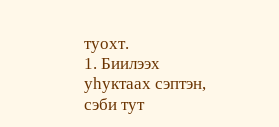туохт.
1. Биилээх уһуктаах сэптэн, сэби тут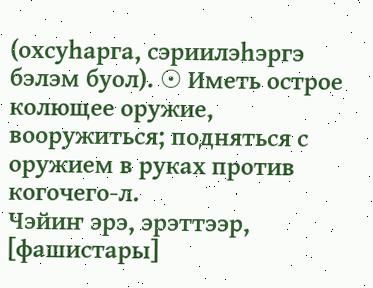(охсуһарга, сэриилэһэргэ бэлэм буол). ☉ Иметь острое колющее оружие, вооружиться; подняться с оружием в руках против когочего-л.
Чэйиҥ эрэ, эрэттээр, [фашистары]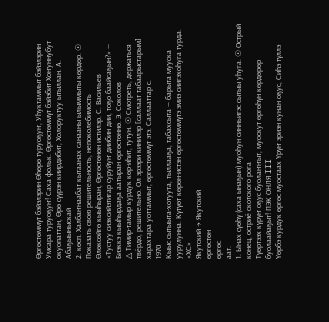Өргөстөммүт бэйэлэрин Өһөрө туруоҕуҥ, Уһуктаммыт бэйэлэрин Умсара туруоҕуҥ! Саха фольк. Өргөстөммүт бэйэбит Хоҥуннубут окуопаттан, Өрө сүүрэн киирдибит, Холоруктуу ытыллан. А. Абаҕыыныскай
2. көсп. Халбаҥнаабат кытаанах санааны ылыммыты көрдөр. ☉ Показать свою решительность, непоколебимость
Өлөксөйгө кыыһыран, Өргөстөнөн истилэр. С. Васильев
«Тустуу сиэксийэтигар суруйуҥ диибин дии, тоҕо баайсаҕын?» — Биэккэ кыыһырдаҕа аатыран өргөстөннө. Э. Соколов
△ Тимир-тамыр курдук көр-иһит, тутун. ☉ Смотреть, держаться твёрдо, решительно. Ол эрээри кинилэр [саллаат табаарыстарым] харахтара уоттаммыт, өргөстөммүт этэ. Саллааттар с.
1970
Кыыс сытыыта-хотуута, тыллааҕа, табахсыта — барыта мууска уурулунна. Күтүөт көрөн-истэн өргөстөммүтэ эмиэ сиигэхоһуга турда. «ХС»
Якутский → Якутский
өргөстөн
өргөс
аат.
1. Ынах сүөһү (саха ынаҕын) муоһун синньигэс сытыы уһуга. ☉ Острый конец, остриё скотского рога
Түөртээх күрүҥ оҕус буолаҥҥыт, муоскут өргөһүн көрдөрөр буолаайаҕыт! ПЭК ОНЛЯ III
Үөрбэ курдук өргөс муостаах Үрүҥ эриэн кунан оҕус, Сиһэ түллэ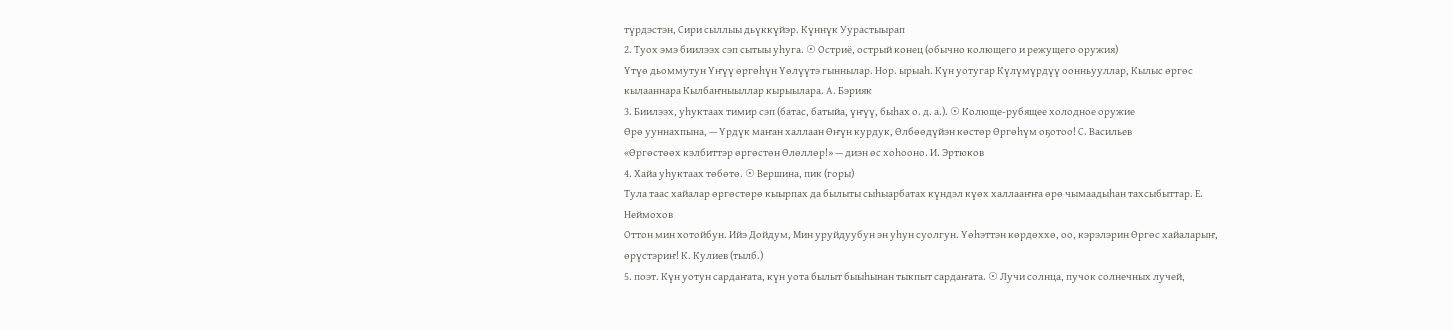түрдэстэн, Сири сыллыы дьүккүйэр. Күннүк Уурастыырап
2. Туох эмэ биилээх сэп сытыы уһуга. ☉ Остриё, острый конец (обычно колющего и режущего оружия)
Үтүө дьоммутун Үҥүү өргөһүн Үөлүүтэ гыннылар. Нор. ырыаһ. Күн уотугар Күлүмүрдүү оонньууллар, Кылыс өргөс кылааннара Кылбаҥныыллар кырыылара. А. Бэрияк
3. Биилээх, уһуктаах тимир сэп (батас, батыйа, үҥүү, быһах о. д. а.). ☉ Колюще-рубящее холодное оружие
Өрө ууннахпына, — Үрдүк маҥан халлаан Өҥүн курдук, Өлбөөдүйэн көстөр Өргөһүм оҕотоо! С. Васильев
«Өргөстөөх кэлбиттэр өргөстөн Өлөллөр!» — диэн өс хоһооно. И. Эртюков
4. Хайа уһуктаах төбөтө. ☉ Вершина, пик (горы)
Тула таас хайалар өргөстөрө кыырпах да былыты сыһыарбатах күндэл күөх халлааҥҥа өрө чымаадыһан тахсыбыттар. Е. Неймохов
Оттон мин хотойбун. Ийэ Дойдум, Мин уруйдуубун эн уһун суолгун. Үөһэттэн көрдөххө, оо, кэрэлэрин Өргөс хайаларыҥ, өрүстэриҥ! К. Кулиев (тылб.)
5. поэт. Күн уотун сардаҥата, күн уота былыт быыһынан тыкпыт сардаҥата. ☉ Лучи солнца, пучок солнечных лучей,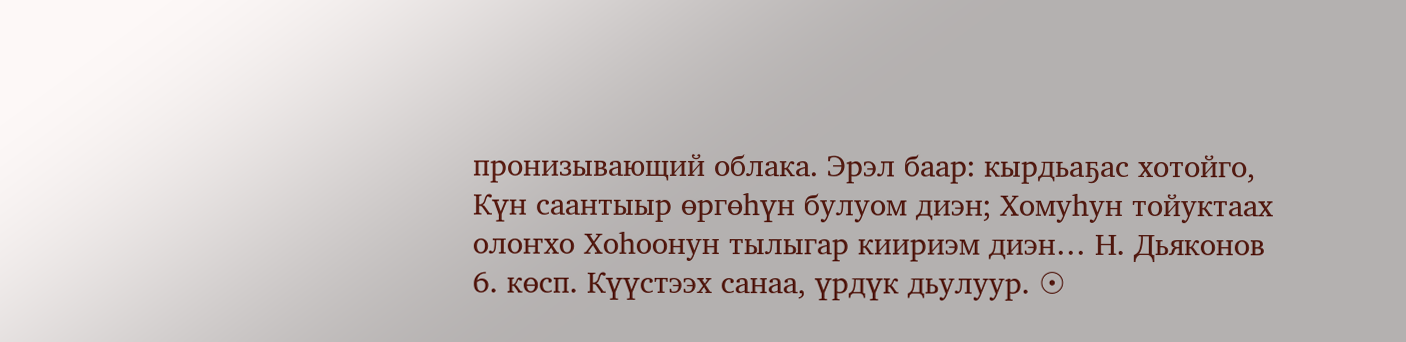пронизывающий облака. Эрэл баар: кырдьаҕас хотойго, Күн саантыыр өргөһүн булуом диэн; Хомуһун тойуктаах олоҥхо Хоһоонун тылыгар киириэм диэн… Н. Дьяконов
6. көсп. Күүстээх санаа, үрдүк дьулуур. ☉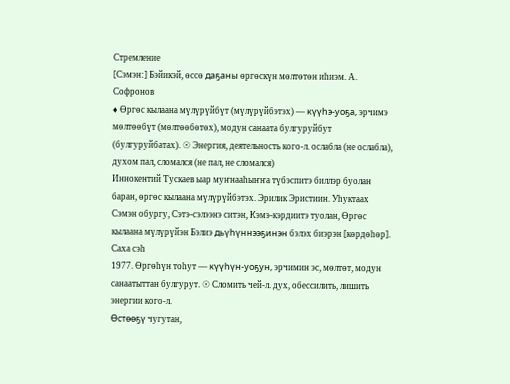Стремление
[Сэмэн:] Бэйикэй, өссө даҕаны өргөскүн мөлтөтөн иһиэм. А. Софронов
♦ Өргөс кылаана мүлүрүйбүт (мүлүрүйбэтэх) — күүһэ-уоҕа, эрчимэ мөлтөөбүт (мөлтөөбөтөх), модун санаата булгуруйбут (булгуруйбатах). ☉ Энергия, деятельность кого-л. ослабла (не ослабла), духом пал, сломался (не пал, не сломался)
Иннокентий Тускаев ыар муҥнааһыҥҥа түбэспитэ биллэр буолан баран, өргөс кылаана мүлүрүйбэтэх. Эрилик Эристиин. Уһуктаах Сэмэн обургу, Сэтэ-сэлээнэ ситэн, Кэмэ-кэрдиитэ туолан, Өргөс кылаана мүлүрүйэн Бэлиэ дьүһүннээҕинэн бэлэх биэрэн [көрдөһөр]. Саха сэһ
1977. Өргөһүн тоһут — күүһүн-уоҕун, эрчимин эс, мөлтөт, модун санаатыттан булгурут. ☉ Сломить чей-л. дух, обессилить, лишить энергии кого-л.
Өстөөҕү чугутан,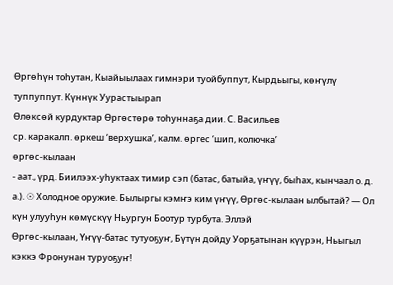Өргөһүн тоһутан, Кыайыылаах гимнэри туойбуппут, Кырдьыгы, көҥүлү туппуппут. Күннүк Уурастыырап
Өлөксөй курдуктар Өргөстөрө тоһуннаҕа дии. С. Васильев
ср. каракалп. өркеш ‘верхушка’, калм. өргес ‘шип, колючка’
өргөс-кылаан
- аат., үрд. Биилээх-уһуктаах тимир сэп (батас, батыйа, үҥүү, быһах, кынчаал о. д. а.). ☉ Холодное оружие. Былыргы кэмҥэ ким үҥүү, Өргөс-кылаан ылбытай? — Ол күн улууһун көмүскүү Ньургун Боотур турбута. Эллэй
Өргөс-кылаан, Үҥүү-батас тутуоҕуҥ, Бүтүн дойду Уорҕатынан күүрэн, Ньыгыл кэккэ Фронунан туруоҕуҥ!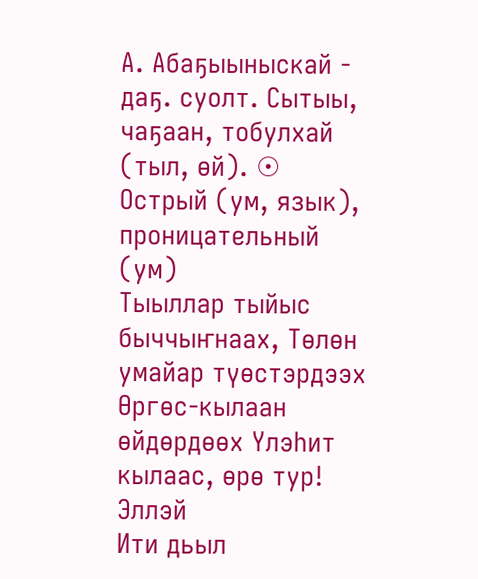А. Абаҕыыныскай - даҕ. суолт. Сытыы, чаҕаан, тобулхай (тыл, өй). ☉ Острый (ум, язык), проницательный (ум)
Тыыллар тыйыс быччыҥнаах, Төлөн умайар түөстэрдээх Өргөс-кылаан өйдөрдөөх Үлэһит кылаас, өрө тур! Эллэй
Ити дьыл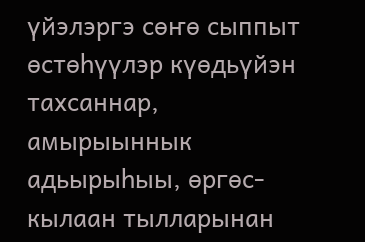үйэлэргэ сөҥө сыппыт өстөһүүлэр күөдьүйэн тахсаннар, амырыыннык адьырыһыы, өргөс-кылаан тылларынан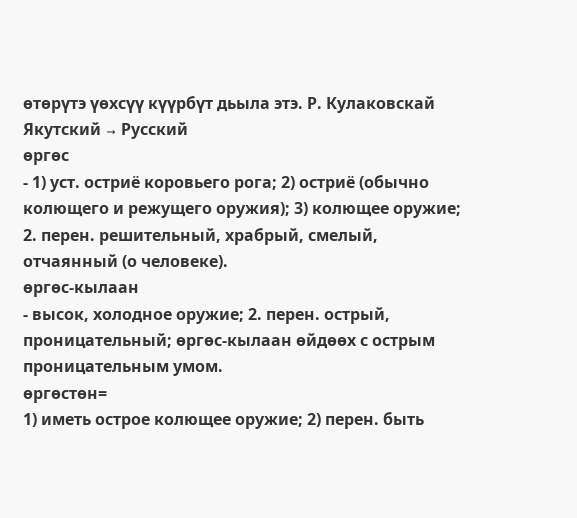өтөрүтэ үөхсүү күүрбүт дьыла этэ. Р. Кулаковскай
Якутский → Русский
өргөс
- 1) уст. остриё коровьего рога; 2) остриё (обычно колющего и режущего оружия); 3) колющее оружие; 2. перен. решительный, храбрый, смелый, отчаянный (о человеке).
өргөс-кылаан
- высок, холодное оружие; 2. перен. острый, проницательный; өргөс-кылаан өйдөөх с острым проницательным умом.
өргөстөн=
1) иметь острое колющее оружие; 2) перен. быть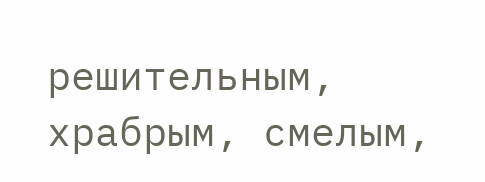решительным, храбрым, смелым,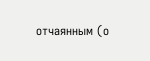отчаянным (о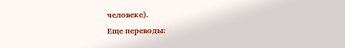человеке).
Еще переводы: